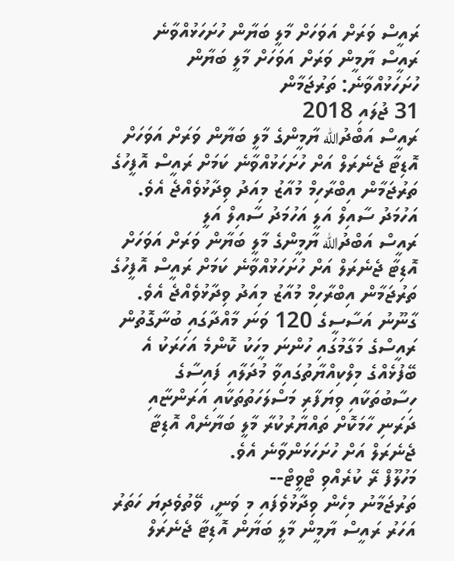ރައީސް ވަރަށް އަވަހަށް މާލީ ބަޔާން ހުށަހަޅުއްވާނެ
ރައީސް ޔާމީން ވަރަށް އަވަހަށް މާލީ ބަޔާން ހުށަހަޅުއްވާނެ: ތަރުޖަމާން
31 ޖުލައި 2018
ރައީސް އަބްދުالله ޔާމީންގެ މާލީ ބަޔާން ވަރަށް އަވަހަށް އޮޑިޓާ ޖެނެރަލް އަށް ހުށަހަޅުއްވާނެ ކަމަށް ރައީސް އޮފީހުގެ ތަރުޖަމާން އިބްރާހިމް މުއާޒު މިއަދު ވިދާޅުވެއްޖެ އެވެ.
އަހުމަދު ސާއިލް އަލީ އަހުމަދު ސާއިލް އަލީ
ރައީސް އަބްދުالله ޔާމީންގެ މާލީ ބަޔާން ވަރަށް އަވަހަށް އޮޑިޓާ ޖެނެރަލް އަށް ހުށަހަޅުއްވާނެ ކަމަށް ރައީސް އޮފީހުގެ ތަރުޖަމާން އިބްރާހިމް މުއާޒު މިއަދު ވިދާޅުވެއްޖެ އެވެ.
ގާނޫނު އަސާސީގެ 120 ވަނަ މާއްދާގައި ބުނާގޮތުން ރައީސްގެ މަގާމުގައި ހުންނަ މީހަކު ކޮންމެ އަހަރަކު އެ ބޭފުޅެއްގެ މިލްކިއްޔާތުގައިވާ މުދަލާއި ފައިސާގެ ހިސާބުތަކާއި ވިޔަފާރި މަސްލަހަތުތަކާއި އަރަންޏާއި ދަރަނި ހާމަކޮށް ތައްޔާރުކުރާ މާލީ ބަޔާނެއް އޮޑިޓާ ޖެނެރަލް އަށް ހުށަހަޅަންވާނެ އެވެ.
މަހުލޫފް ރޭ ކުރެއްވި ޓްވީޓް--
ތަރުޖަމާނު މިހެން ވިދާޅުވެފައި މި ވަނީ، ވޭތުވެދިޔަ ހަތަރު އަހަރު ރައީސް ޔާމީން މާލީ ބަޔާން އޮޑިޓާ ޖެނެރަލް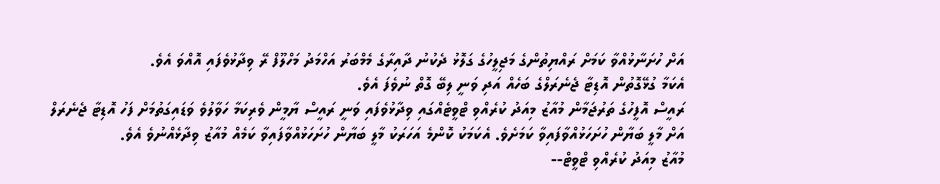އަށް ހުށަނާޅުއްވާ ކަމަށް ރައްޔިތުންގެ މަޖިލީހުގެ ގަލޮޅު ދެކުނު ދާއިރާގެ މެމްބަރު އަހްމަދު މަހްލޫފް ރޭ ވިދާޅުވެފައި އޮއްވަ އެވެ.
އެކަމާ ގުޅޭގޮތުން އޮޑިޓާ ޖެނެރަލްގެ ބަހެއް އަދި ވަނީ ލިބޭ ގޮތް ނުވެފަ އެވެ.
ރައީސް އޮފީހުގެ ތަރުޖަމާން މުއާޒު މިއަދު ކުރެއްވި ޓްވީޓެއްގައި ވިދާޅުވެފައި ވަނީ ރައީސް ޔާމީން ވެރިކަމާ ހަވާލުވެ ވަޑައިގަތުމަށް ފަހު އޮޑިޓާ ޖެނެރަލް އަށް މާލީ ބަޔާން ހުށަހަޅުއްވާފައިވާ ކަމަށެވެ. އެކަމަކު ކޮންމެ އަހަރަކު މާލީ ބަޔާން ހުށަހަޅުއްވާފައިވާ ކަމެއް މުއާޒު ވިދާޅެއްނުވެ އެވެ.
މުއާޒު މިއަދު ކުރެއްވި ޓްވީޓް--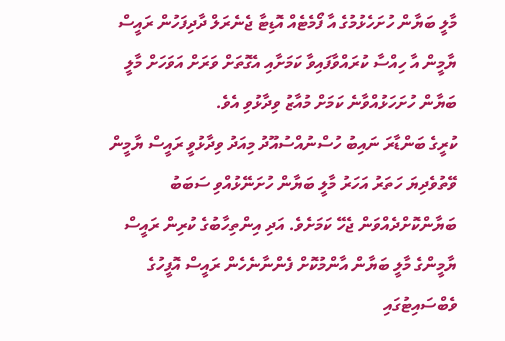މާލީ ބަޔާން ހުށަހެޅުމުގެ އާ ފޯމެޓެއް އޮޑިޓާ ޖެނެރަލް ދާދިފަހުން ރައީސް ޔާމީން އާ ހިއްސާ ކުރައްވާފައިވާ ކަމަށާއި އެގޮތަށް ވަރަށް އަވަހަށް މާލީ ބަޔާން ހުށަހަޅުއްވާނެ ކަމަށް މުއާޒު ވިދާޅުވި އެވެ.
ކުރީގެ ބަންޑާރަ ނައިބު ހުސްނުއްސުއޫދު މިއަދު ވިދާޅުވީ ރައީސް ޔާމީން ވޭތުވެދިޔަ ހަތަރު އަހަރު މާލީ ބަޔާން ހުށަނޭޅުއްވި ސަބަބު ބަޔާންކޮށްދެއްވަން ޖެހޭ ކަމަށެވެ. އަދި އިންތިހާބުގެ ކުރިން ރައީސް ޔާމީންގެ މާލީ ބަޔާން އާންމުކޮށް ފެންނާނެހެން ރައީސް އޮފީހުގެ ވެބްސައިޓުގައި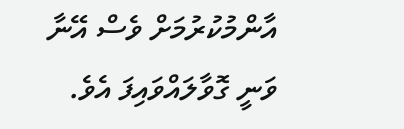އާންމުކުރުމަށް ވެސް އޭނާ ވަނީ ގޮވާލައްވައިފަ އެވެ.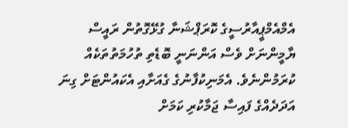އެމްއެމްޕީއާރުސީގެ ކޮރަޕްޝަނާ ގުޅޭގޮތުން ރައީސް ޔާމީންނަށް ވެސް އަންނަނީ ބޮޑެތި ތުހުމަތުތަކެއް ކުރަމުންނެވެ. އެމަނިކުފާނުގެ ގެއަށާއި އެކައުންޓަށް ގިނަ އަދަދެއްގެ ފައިސާ ޖަމާކުރި ކަމަށް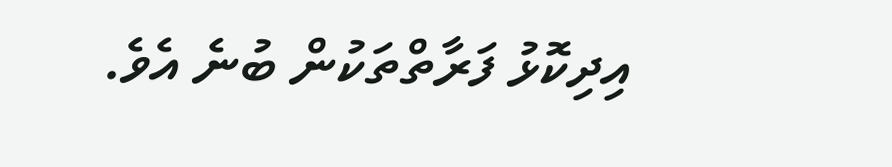އިދިކޮޅު ފަރާތްތަކުން ބުނެ އެވެ.